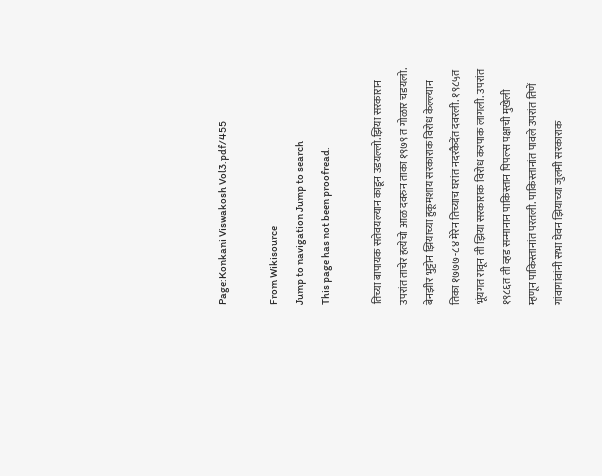Page:Konkani Viswakosh Vol3.pdf/455

From Wikisource
Jump to navigation Jump to search
This page has not been proofread.

तिच्या बापायक सतेवयल्यान काडून उडयल्लो.झिया सरकारान उपरांत ताचेर हत्येचो आळ दवरुन ताका १९७९ त गोळार चडयलो. बेनझीर भुट्टोन झियाच्या हुकूमशाय सरकाराक विरोध केल्ल्यान तिका १७७७-८४ मेरेन तिच्याच घरांत नदरकैदेंत दवरली. १९८५त भूंयगत रावून ती झिया सरकाराक विरोध करपाक लागली. उपरांत १९८६त ती व्हड सन्मानान पाकिस्तान पिपल्स पक्षाची मुखेली म्हणून पाकिस्तानांत परतली. पाकिस्तानांत पावले उपरांत तिणें गांवागांवांनी सभा घेवन झियाच्या जुलमी सरकाराक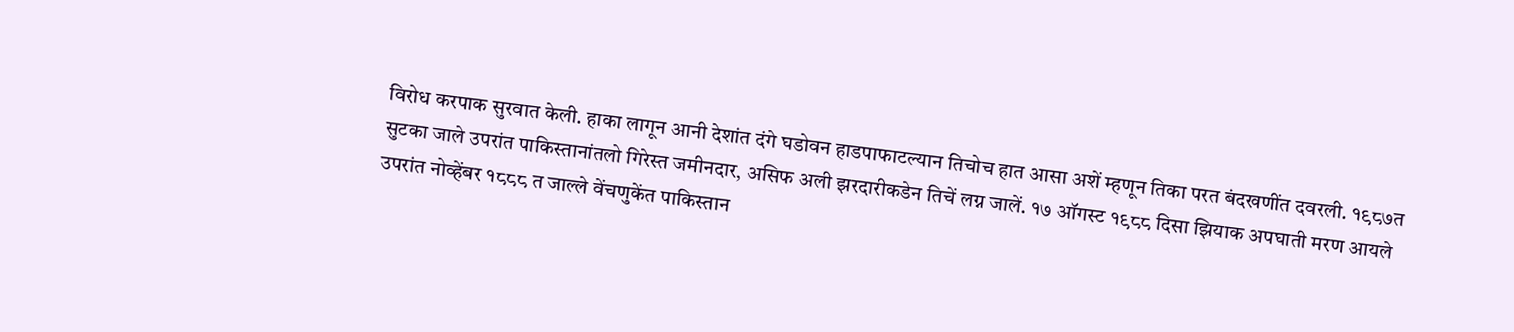विरोध करपाक सुरवात केली. हाका लागून आनी देशांत दंगे घडोवन हाडपाफाटल्यान तिचोच हात आसा अशें म्हणून तिका परत बंदखणींत दवरली. १९८७त सुटका जाले उपरांत पाकिस्तानांतलो गिरेस्त जमीनदार, असिफ अली झरदारीकडेन तिचें लग्न जालें. १७ ऑगस्ट १९८८ दिसा झियाक अपघाती मरण आयले उपरांत नोव्हेंबर १८८८ त जाल्ले वेंचणुकेंत पाकिस्तान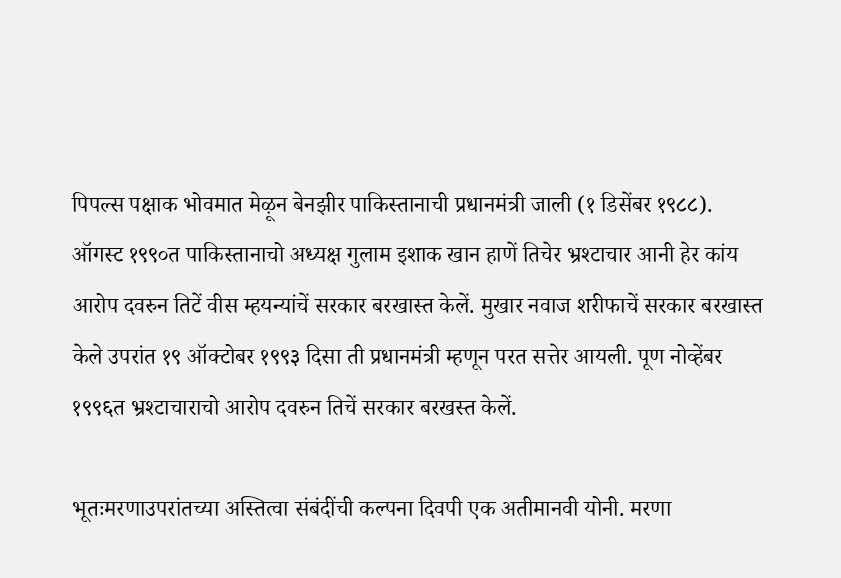पिपल्स पक्षाक भोवमात मेऴून बेनझीर पाकिस्तानाची प्रधानमंत्री जाली (१ डिसेंबर १९८८). ऑगस्ट १९९०त पाकिस्तानाचो अध्यक्ष गुलाम इशाक खान हाणें तिचेर भ्रश्टाचार आनी हेर कांय आरोप दवरुन तिटें वीस म्हयन्यांचें सरकार बरखास्त केलें. मुखार नवाज शरीफाचें सरकार बरखास्त केले उपरांत १९ ऑक्टोबर १९९३ दिसा ती प्रधानमंत्री म्हणून परत सत्तेर आयली. पूण नोव्हेंबर १९९६त भ्रश्टाचाराचो आरोप दवरुन तिचें सरकार बरखस्त केलें.

भूतःमरणाउपरांतच्या अस्तित्वा संबंदींची कल्पना दिवपी एक अतीमानवी योनी. मरणा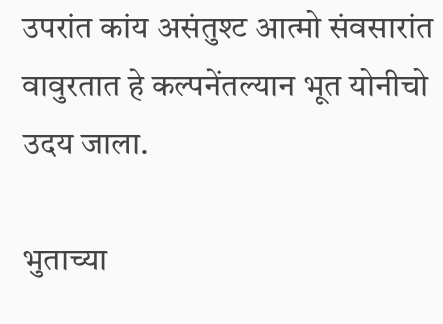उपरांत कांय असंतुश्ट आत्मो संवसारांत वावुरतात हे कल्पनेंतल्यान भूत योनीचो उदय जाला.

भुताच्या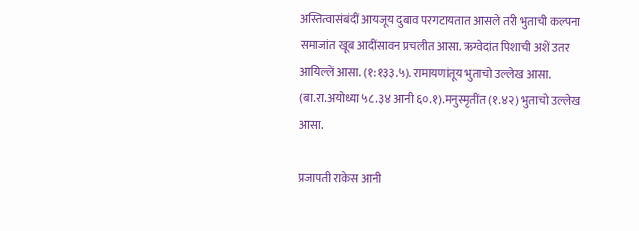अस्तित्वासंबंदीं आयजूय दुबाव परगटायतात आसले तरी भुताची कल्पना समाजांत खूब आदींसावन प्रचलीत आसा. ऋग्वेदांत पिशाची अशें उतर आयिल्लें आसा. (१:१३३.५). रामायणांतूय भुताचो उल्लेख आसा. (बा.रा.अयोध्या ५८.३४ आनी ६०.१).मनुस्मृतींत (१.४२) भुताचो उल्लेख आसा.

प्रजापती राकेस आनी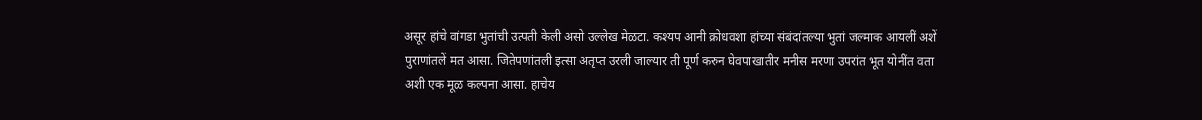असूर हांचे वांगडा भुतांची उत्पती केली असो उल्लेख मेळटा. कश्यप आनी क्रोधवशा हांच्या संबंदांतल्या भुतां जल्माक आयलीं अशें पुराणांतलें मत आसा. जितेपणांतली इत्सा अतृप्त उरली जाल्यार ती पूर्ण करुन घेवपाखातीर मनीस मरणा उपरांत भूत योनींत वता अशी एक मूळ कल्पना आसा. हाचेय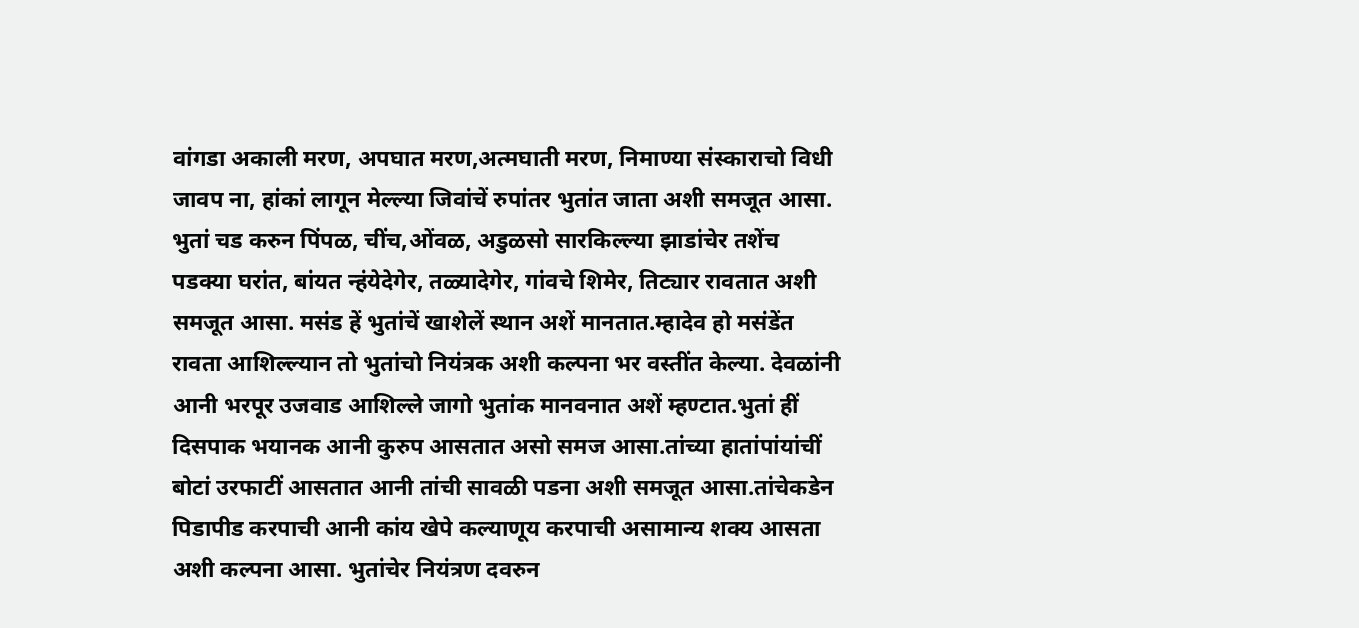वांगडा अकाली मरण, अपघात मरण,अत्मघाती मरण, निमाण्या संस्काराचो विधी जावप ना, हांकां लागून मेल्ल्या जिवांचें रुपांतर भुतांत जाता अशी समजूत आसा. भुतां चड करुन पिंपळ, चींच,ओंवळ, अडुळसो सारकिल्ल्या झाडांचेर तशेंच पडक्या घरांत, बांयत न्हंयेदेगेर, तळ्यादेगेर, गांवचे शिमेर, तिट्यार रावतात अशी समजूत आसा. मसंड हें भुतांचें खाशेलें स्थान अशें मानतात.म्हादेव हो मसंडेंत रावता आशिल्ल्यान तो भुतांचो नियंत्रक अशी कल्पना भर वस्तींत केल्या. देवळांनी आनी भरपूर उजवाड आशिल्ले जागो भुतांक मानवनात अशें म्हण्टात.भुतां हीं दिसपाक भयानक आनी कुरुप आसतात असो समज आसा.तांच्या हातांपांयांचीं बोटां उरफाटीं आसतात आनी तांची सावळी पडना अशी समजूत आसा.तांचेकडेन पिडापीड करपाची आनी कांय खेपे कल्याणूय करपाची असामान्य शक्य आसता अशी कल्पना आसा. भुतांचेर नियंत्रण दवरुन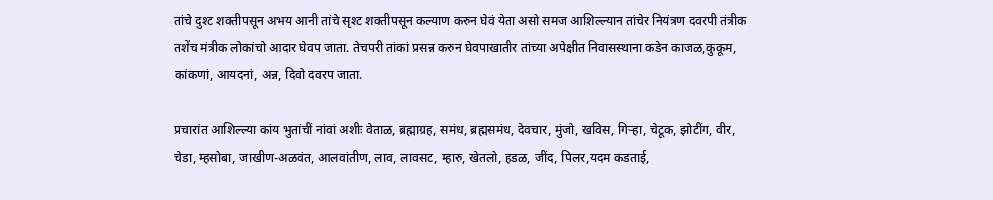तांचे दुश्ट शक्तीपसून अभय आनी तांचे सृश्ट शक्तीपसून कल्याण करुन घेवं येता असो समज आशिल्ल्यान तांचेर नियंत्रण दवरपी तंत्रीक तशेंच मंत्रीक लोकांचो आदार घेवप जाता. तेचपरी तांकां प्रसन्न करुन घेवपाखातीर तांच्या अपेक्षीत निवासस्थाना कडेन काजळ,कुकूम, कांकणां, आयदनां, अन्न, दिवो दवरप जाता.

प्रचारांत आशिल्ल्या कांय भुतांचीं नांवां अशीः वेताळ, ब्रह्माग्रह, समंध, ब्रह्मसमंध, देवचार, मुंजो, खविस, गिऱ्हा, चेटूक, झोटींग, वीर, चेडा, म्हसोबा, जाखीण-अळवंत, आलवांतीण, लाव, लावसट, म्हारु, खेतलो, हडळ, जींद, पिलर,यदम कडताई,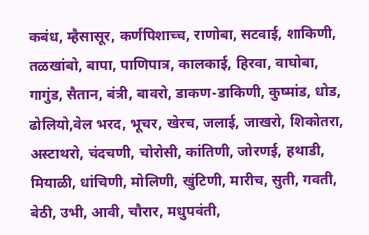कबंध, म्हैसासूर, कर्णपिशाच्च, राणोबा, सटवाई, शाकिणी, तळखांबो, बापा, पाणिपात्र, कालकाई, हिरवा, वाघोबा, गागुंड, सैतान, बंत्री, बावरो, डाकण-डाकिणी, कुष्मांड, धोड, ढोलियो,वेल भरद, भूचर, खेरच, जलाई, जाखरो, शिकोतरा, अस्टाथरो, चंदचणी, चोरोसी, कांतिणी, जोरणई, हथाडी, मियाळी, धांचिणी, मोलिणी, खुंटिणी, मारीच, सुती, गवती, बेठी, उभी, आवी, चौरार, मधुपवंती,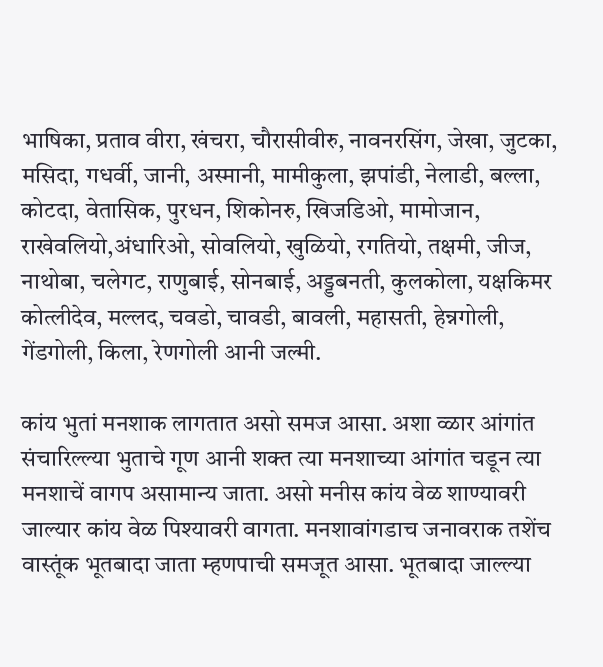भाषिका, प्रताव वीरा, खंचरा, चौरासीवीरु, नावनरसिंग, जेखा, जुटका, मसिदा, गधर्वी, जानी, अस्मानी, मामीकुला, झपांडी, नेलाडी, बल्ला, कोटदा, वेतासिक, पुरधन, शिकोनरु, खिजडिओ, मामोजान, राखेवलियो,अंधारिओ, सोवलियो, खुळियो, रगतियो, तक्षमी, जीज, नाथोबा, चलेगट, राणुबाई, सोनबाई, अड्डबनती, कुलकोला, यक्षकिमर कोत्लीदेव, मल्लद, चवडो, चावडी, बावली, महासती, हेन्नगोली, गेंडगोली, किला, रेणगोली आनी जल्मी.

कांय भुतां मनशाक लागतात असो समज आसा. अशा व्ळार आंगांत संचारिल्ल्या भुताचे गूण आनी शक्त त्या मनशाच्या आंगांत चडून त्या मनशाचें वागप असामान्य जाता. असो मनीस कांय वेळ शाण्यावरी जाल्यार कांय वेळ पिश्यावरी वागता. मनशावांगडाच जनावराक तशेंच वास्तूंक भूतबादा जाता म्हणपाची समजूत आसा. भूतबादा जाल्ल्या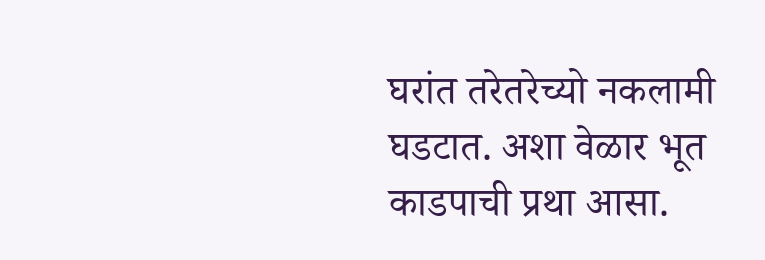घरांत तरेतरेच्यो नकलामी घडटात. अशा वेळार भूत काडपाची प्रथा आसा.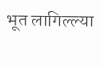भूत लागिल्ल्या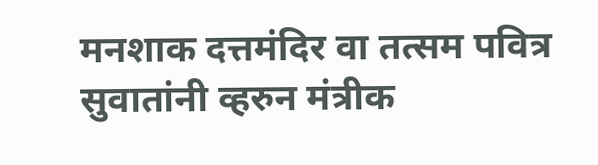मनशाक दत्तमंदिर वा तत्सम पवित्र सुवातांनी व्हरुन मंत्रीक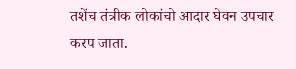तशेंच तंत्रीक लोकांचो आदार घेवन उपचार करप जाता.